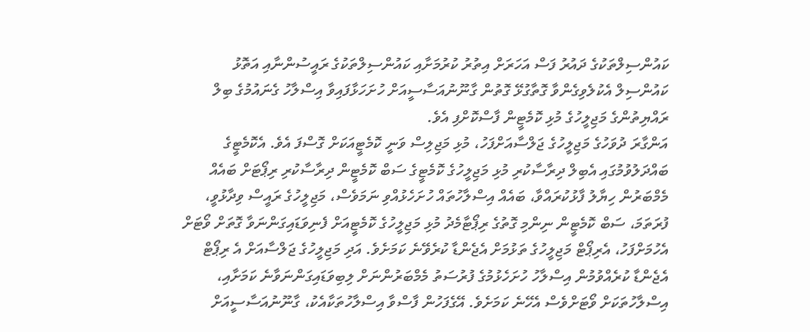ކައުންސިލްތަކުގެ ދައުރު ފަސް އަހަރަށް އިތުރު ކުރުމަށާއި ކައުންސިލްތަކުގެ ރައީސުންނާއި އަތޮޅު ކައުންސިލް އެކުލެވިގެންވާ ގޮތާގުޅޭ ގޮތުން ގާނޫނުއަސާސީއަށް ހުށަހަޅާފައިވާ އިސްލާހު ގެނައުމުގެ ބިލް ރައްޔިތުންގެ މަޖިލީހުގެ މުޅި ކޮމެޓީން ފާސްކޮށްފި އެވެ.
އަންގާރަ ދުވަހުގެ މަޖިލީހުގެ ޖަލްސާއަށްފަހު، މުޅި މަޖިލިސް ވަނީ ކޮމެޓީއަކަށް ގޮސްފަ އެވެ. އެކޮމެޓީގެ ބައްދަލުވުމުގައި އެބިލް ދިރާސާކުރި މުޅި މަޖިލީހުގެ ކޮމެޓީގެ ސަބް ކޮމެޓީން ދިރާސާކުރި ރިޕޯޓަށް ބައެއް މެމްބަރުން ހިޔާލު ފާޅުކުރައްވާ، ބައެއް އިސްލާހުތައް ހުށަހެޅުއްވި ނަމަވެސް، މަޖިލީހުގެ ރައީސް ވިދާޅުވީ، ފުރަތަމަ، ސަބް ކޮމެޓީން ނިންމި ގޮތުގެ ރިޕޯޓާމެދު މުޅި މަޖިލީހުގެ ކޮމެޓީއަށް ފެނިވަޑައިގަންނަވާ ގޮތަށް ވޯޓަށް އެހުމަށްފަހު، އެރިޕޯޓް މަޖިލީހުގެ ތަޅުމަށް އެޖެންޑާ ކުރެވޭނެ ކަމަށެވެ. އަދި މަޖިލީހުގެ ޖަލްސާއަށް އެ ރިޕޯޓް އެޖެންޑާ ކުރެއްވުމުން އިސްލާހު ހުށަހެޅުމުގެ ފުރުސަތު މެމްބަރުންނަށް ލިބިވަޑައިގަންނަވާނެ ކަމަށާއި، އިސްލާހުތަކަށް ވޯޓަށްވެސް އެހޭނެ ކަމަށެވެ. އޭގެފަހުން ފާސްވާ އިސްލާހުތަކާއެކު، ގާނޫނުއަސާސީއަށް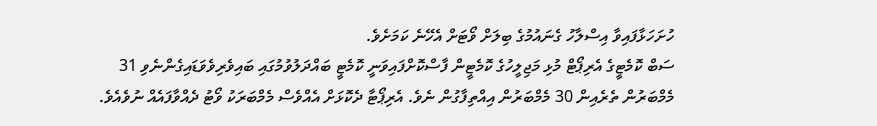ހުށަހަޅާފައިވާ އިސްލާހު ގެނައުމުގެ ބިލަށް ވޯޓަށް އެހޭނެ ކަމަށެވެ.
ސަބް ކޮމެޓީގެ އެރިޕޯޓް މުޅި މަޖިލީހުގެ ކޮމެޓީން ފާސްކޮށްފައިވަނީ ކޮމެޓީ ބައްދަލުވުމުގައި ބައިވެރިވެވަޑައިގެންނެވި 31 މެމްބަރުން ތެރެއިން 30 މެމްބަރުން އިއްތިފާގުން ނެވެ. އެރިޕޯޓާ ދެކޮޅަށް އެއްވެސް މެމްބަރަކު ވޯޓު ދެއްވާފައެއް ނުވެއެވެ.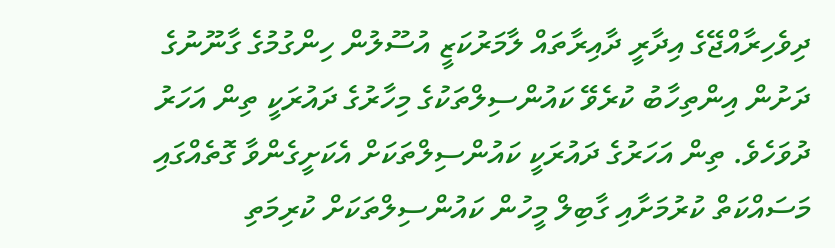ދިވެހިރާއްޖޭގެ އިދާރީ ދާއިރާތައް ލާމަރުކަޒީ އުސޫލުން ހިންގުމުގެ ގާނޫނުގެ ދަށުން އިންތިހާބު ކުރެވޭ ކައުންސިލްތަކުގެ މިހާރުގެ ދައުރަކީ ތިން އަހަރު ދުވަހެވެ. ތިން އަހަރުގެ ދައުރަކީ ކައުންސިލްތަކަށް އެކަށީގެންވާ ގޮތެއްގައި މަސައްކަތް ކުރުމަށާއި ގާބިލް މީހުން ކައުންސިލްތަކަށް ކުރިމަތި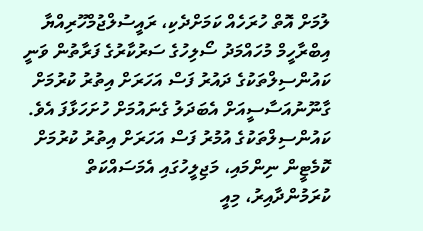ލުމަށް އޮތް ހުރަހެއް ކަމަށްދެކި، ރައީސުލްޖުމްހޫރިއްޔާ އިބްރާހީމް މުހައްމަދު ސޯލިހުގެ ސަރުކާރުގެ ފަރާތުން ވަނީ ކައުންސިލްތަކުގެ ދައުރު ފަސް އަހަރަށް އިތުރު ކުރުމަށް ގާނޫނުއަސާސީއަށް އެބަދަލު ގެނައުމަށް ހުށަހަޅާފަ އެވެ.
ކައުންސިލްތަކުގެ އުމުރު ފަސް އަހަރަށް އިތުރު ކުރުމަށް ކޮމެޓީން ނިންމައި، މަޖިލީހުގައި އެމަސައްކަތް ކުރަމުންދާއިރު، މިއީ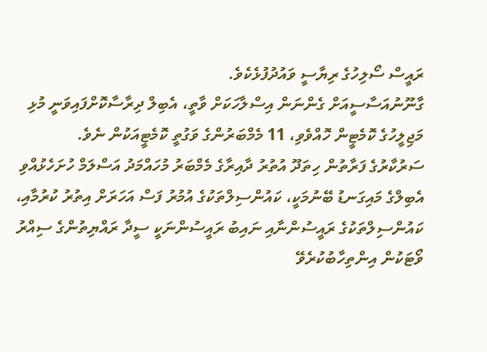ރައީސް ސޯލިހުގެ ރިޔާސީ ވައުދުފުޅެކެވެ.
ގާނޫނުއަސާސީއަށް ގެންނަން އިސްލާހަކަށް ވާތީ، އެބިލް ދިރާސާކޮށްފައިވަނީ މުޅި މަޖިލީހުގެ ކޮމެޓީން ހޮއްވެވި، 11 މެމްބަރުންގެ ވަގުތީ ކޮމެޓީއަކުން ނެވެ.
ސަރުކާރުގެ ފަރާތުން ހިތަދޫ އުތުރު ދާއިރާގެ މެމްބަރު މުހައްމަދު އަސްލަމް ހުށަހެޅުއްވި އެބިލްގެ މައިގަނޑު ބޭނުމަކީ، ކައުންސިލްތަކުގެ އުމުރު ފަސް އަހަރަށް އިތުރު ކުރުމާއި، ކައުންސިލްތަކުގެ ރައީސުންނާއި ނައިބު ރައީސުންނަކީ ސީދާ ރައްޔިތުންގެ ސިއްރު ވޯޓަކުން އިންތިހާބުކުރެވޭ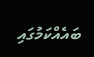ބައެއްކަމުގައި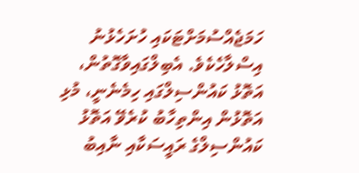ހަމަޖެއްސުމަށްޓަކައި ހުށަހެޅުނު އިސްލާހެކެވެ. އެބިލްގައިވާގޮތުން، އަތޮޅު ކައުންސިލްގައި ހިމެނެނީ، މުޅި އަތޮޅުން އިންތިހާބު ކުރެވޭ އަތޮޅު ކައުންސިލްގެ ރައީސަކާއި ނާއިބު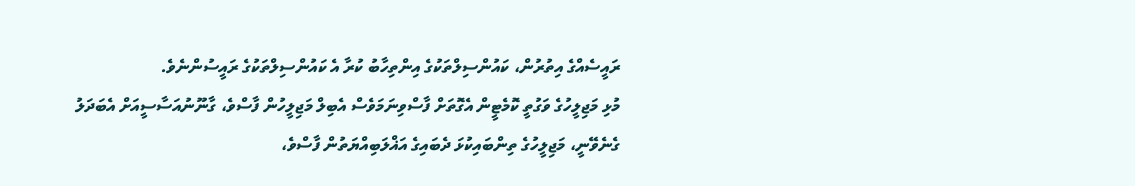ރައީސެއްގެ އިތުރުން، ކައުންސިލްތަކުގެ އިންތިހާބު ކުރާ އެ ކައުންސިލްތަކުގެ ރައީސުންނެވެ.
މުޅި މަޖިލީހުގެ ވަގުތީ ކޮމެޓީން އެގޮތަށް ފާސްވިނަމަވެސް އެބިލް މަޖިލީހުން ފާސްވެ، ގާނޫނުއަސާސީއަށް އެބަދަލު ގެނެވޭނީ، މަޖިލީހުގެ ތިންބައިކުޅަ ދެބައިގެ އަޣްލަބިއްޔަތުން ފާސްވެ،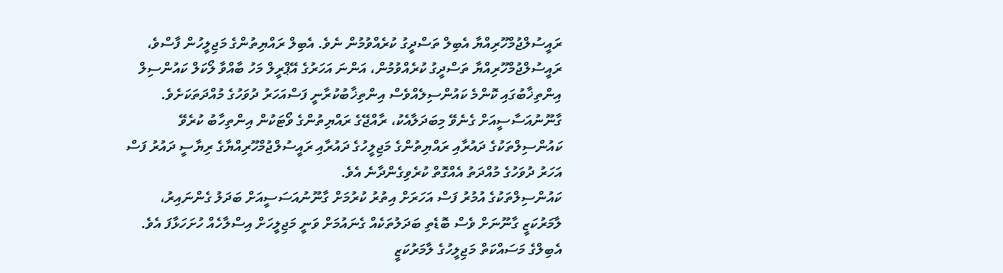ރައީސުލްޖުމްހޫރިއްޔާ އެބިލް ތަސްދީގު ކުރެއްވުމުން ނެވެ. އެބިލް ރައްޔިތުންގެ މަޖިލީހުން ފާސްވެ، ރައީސުލްޖުމްހޫރިއްޔާ ތަސްދީގު ކުރެއްވުމުން، އަންނަ އަހަރުގެ އޭޕްރީލް މަހު ބާއްވާ ލޯކަލް ކައުންސިލް އިންތިޚާބުގައި ކޮންމެ ކައުންސިލެއްވެސް އިންތިޚާބުކުރާނީ ފަސްއަހަރު ދުވަހުގެ މުއްދަތަކަށެވެ.
ގާނޫނުއަސާސީއަށް ގެނެވޭ މިބަދަލާއެކު، ރާއްޖޭގެ ރައްޔިތުންގެ ވޯޓަކުން އިންތިހާބު ކުރެވޭ ކައުންސިލްތަކުގެ ދައުރާއި ރައްޔިތުންގެ މަޖިލީހުގެ ދައުރާއި ރައީސުލްޖުމްހޫރިއްޔާގެ ރިޔާސީ ދައުރު ފަސް އަހަރު ދުވަހުގެ މުއްދަތު އެއްގޮތް ކުރެވިގެންދާނެ އެވެ.
ކައުންސިލްތަކުގެ އުމުރު ފަސް އަހަރަށް އިތުރު ކުރުމަށް ގާނޫނުއަސަސީއަށް ބަދަލު ގެންނައިރު، ލާމަރުކަޒީ ގާނޫނަށް ވެސް ބޮޑެތި ބަދަލުތަކެއް ގެނައުމަށް ވަނީ މަޖިލީހަށް އިސްލާހެއް ހުށަހަޅާފަ އެވެ. އެބިލްގެ މަސައްކަތް މަޖިލީހުގެ ލާމަރުކަޒީ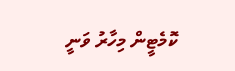ކޮމެޓީން މިހާރު ވަނީ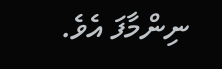ނިންމާފަ އެވެ.